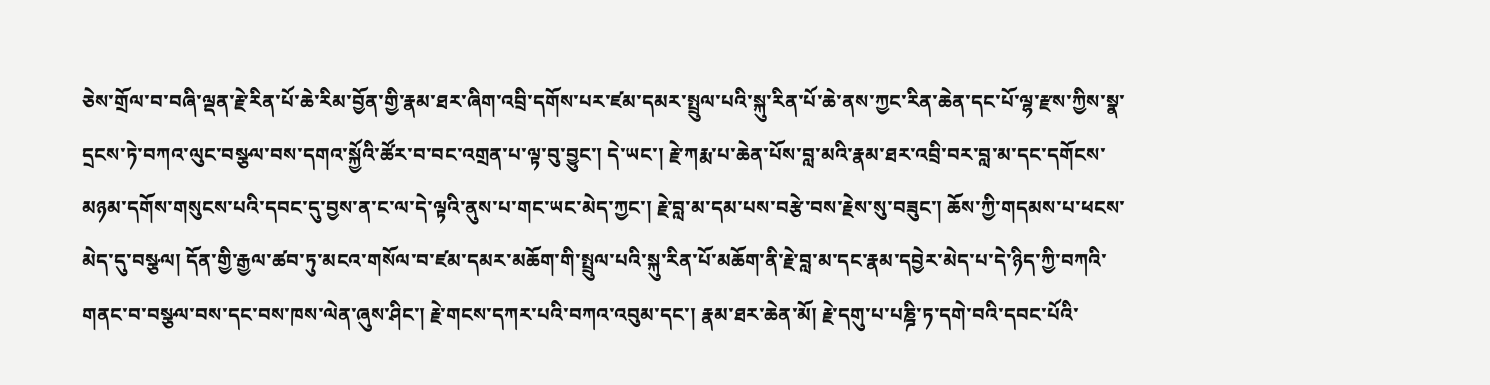ཅེས་གྲོལ་བ་བཞི་ལྡན་རྗེ་རིན་པོ་ཆེ་རིམ་བྱོན་གྱི་རྣམ་ཐར་ཞིག་འབྲི་དགོས་པར་ཛམ་དམར་སྤྲུལ་པའི་སྐུ་རིན་པོ་ཆེ་ནས་ཀྱང་རིན་ཆེན་དང་པོ་ལྷ་རྫས་ཀྱིས་སྣ་དྲངས་ཏེ་བཀའ་ལུང་བསྩལ་བས་དགའ་སྐྱོའི་ཚོར་བ་བང་འགྲན་པ་ལྟ་བུ་བྱུང་། དེ་ཡང་། རྗེ་ཀརྨ་པ་ཆེན་པོས་བླ་མའི་རྣམ་ཐར་འབྲི་བར་བླ་མ་དང་དགོངས་མཉམ་དགོས་གསུངས་པའི་དབང་དུ་བྱས་ན་ང་ལ་དེ་ལྟའི་ནུས་པ་གང་ཡང་མེད་ཀྱང་། རྗེ་བླ་མ་དམ་པས་བརྩེ་བས་རྗེས་སུ་བཟུང་། ཆོས་ཀྱི་གདམས་པ་ཕངས་མེད་དུ་བསྩལ། དོན་གྱི་རྒྱལ་ཚབ་ཏུ་མངའ་གསོལ་བ་ཛམ་དམར་མཆོག་གི་སྤྲུལ་པའི་སྐུ་རིན་པོ་མཆོག་ནི་རྗེ་བླ་མ་དང་རྣམ་དབྱེར་མེད་པ་དེ་ཉིད་ཀྱི་བཀའི་གནང་བ་བསྩལ་བས་དང་བས་ཁས་ལེན་ཞུས་ཤིང་། རྗེ་གངས་དཀར་པའི་བཀའ་འབུམ་དང་། རྣམ་ཐར་ཆེན་མོ། རྗེ་དགུ་པ་པཎྜི་ཏ་དགེ་བའི་དབང་པོའི་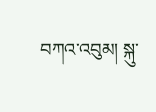བཀའ་འབུམ། སྐུ་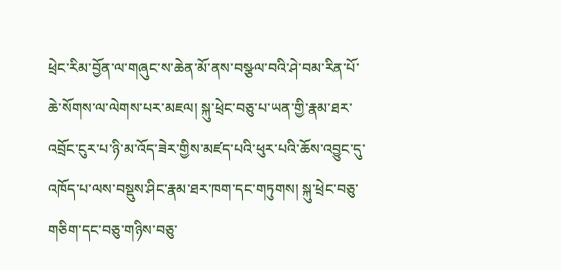ཕྲེང་རིམ་བྱོན་ལ་གཞུང་ས་ཆེན་མོ་ནས་བསྩལ་བའི་ཤེ་བམ་རིན་པོ་ཆེ་སོགས་ལ་ལེགས་པར་མཇལ། སྐུ་ཕྲེང་བཅུ་པ་ཡན་གྱི་རྣམ་ཐར་འབྲོང་ངུར་པ་ཉི་མ་འོད་ཟེར་གྱིས་མཛད་པའི་ཕུར་པའི་ཆོས་འབྱུང་དུ་འཁོད་པ་ལས་བསྡུས་ཤིང་རྣམ་ཐར་ཁག་དང་གཏུགས། སྐུ་ཕྲེང་བཅུ་གཅིག་དང་བཅུ་གཉིས་བཅུ་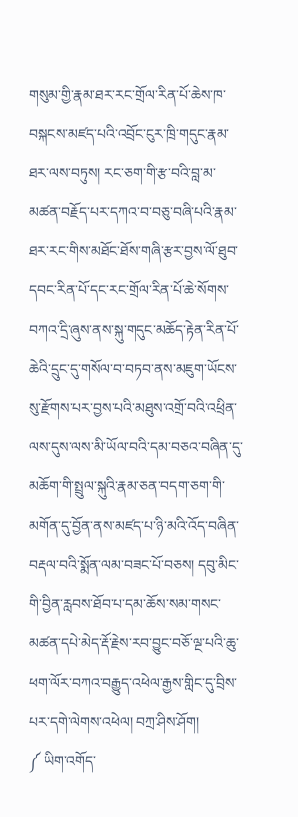གསུམ་གྱི་རྣམ་ཐར་རང་གྲོལ་རིན་པོ་ཆེས་ཁ་བསྐངས་མཛད་པའི་འབྲོང་ངུར་ཁྲི་གདུང་རྣམ་ཐར་ལས་བཏུས། རང་ཅག་གི་རྩ་བའི་བླ་མ་མཚན་བརྗོད་པར་དཀའ་བ་བཅུ་བཞི་པའི་རྣམ་ཐར་རང་གིས་མཐོང་ཐོས་གཞི་རྩར་བྱས་ལོ་ཐུབ་དབང་རིན་པོ་དང་རང་གྲོལ་རིན་པོ་ཆེ་སོགས་བཀའ་དྲི་ཞུས་ནས་སྐུ་གདུང་མཆོད་རྟེན་རིན་པོ་ཆེའི་དྲུང་དུ་གསོལ་བ་བཏབ་ནས་མཇུག་ཡོངས་སུ་རྫོགས་པར་བྱས་པའི་མཐུས་འགྲོ་བའི་འཕྲིན་ལས་དུས་ལས་མི་ཡོལ་བའི་དམ་བཅའ་བཞིན་དུ་མཆོག་གི་སྤྲུལ་སྐུའི་རྣམ་ཅན་བདག་ཅག་གི་མགོན་དུ་བྱོན་ནས་མཛད་པ་ཉི་མའི་འོད་བཞིན་བརྡལ་བའི་སྨོན་ལམ་བཟང་པོ་བཅས། དབུ་མིང་གི་བྱིན་རླབས་ཐོབ་པ་དམ་ཆོས་སམ་གསང་མཚན་དཔེ་མེད་རྡོ་རྗེས་རབ་བྱུང་བཅོ་ལྔ་པའི་ཆུ་ཕག་ལོར་བཀའ་བརྒྱུད་འཕེལ་རྒྱས་གླིང་དུ་བྲིས་པར་དགེ་ལེགས་འཕེལ། བཀྲ་ཤིས་ཤོག།
༼ ཡིག་འགོད་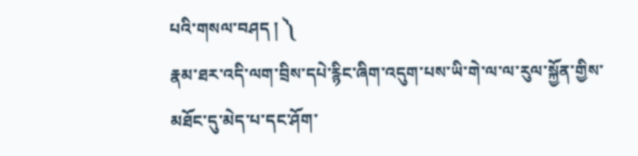པའི་གསལ་བཤད ། ༽
རྣམ་ཐར་འདི་ལག་བྲིས་དཔེ་རྙིང་ཞིག་འདུག་པས་ཡི་གེ་ལ་ལ་རུལ་སྐྱོན་གྱིས་མཐོང་དུ་མེད་པ་དང་ཤོག་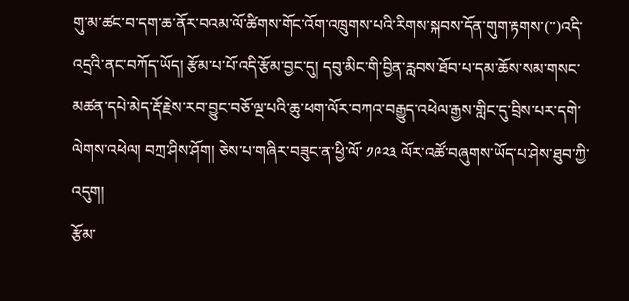གུ་མ་ཚང་བ་དག་ཆ་ནོར་བའམ་ལོ་ཚིགས་གོང་འོག་འཁྲུགས་པའི་རིགས་སྐབས་དོན་གུག་རྟགས་(་་)འདི་འདྲའི་ནང་བཀོད་ཡོད། རྩོམ་པ་པོ་འདི་རྩོམ་བྱང་དུ། དབུ་མིང་གི་བྱིན་རླབས་ཐོབ་པ་དམ་ཆོས་སམ་གསང་མཚན་དཔེ་མེད་རྡོ་རྗེས་རབ་བྱུང་བཅོ་ལྔ་པའི་ཆུ་ཕག་ལོར་བཀའ་བརྒྱུད་འཕེལ་རྒྱས་གླིང་དུ་བྲིས་པར་དགེ་ལེགས་འཕེལ། བཀྲ་ཤིས་ཤོག། ཅེས་པ་གཞིར་བཟུང་ན་ཕྱི་ལོ་ ༡༩༢༣ ལོར་འཚོ་བཞུགས་ཡོད་པ་ཤེས་ཐུབ་ཀྱི་འདུག།
རྩོམ་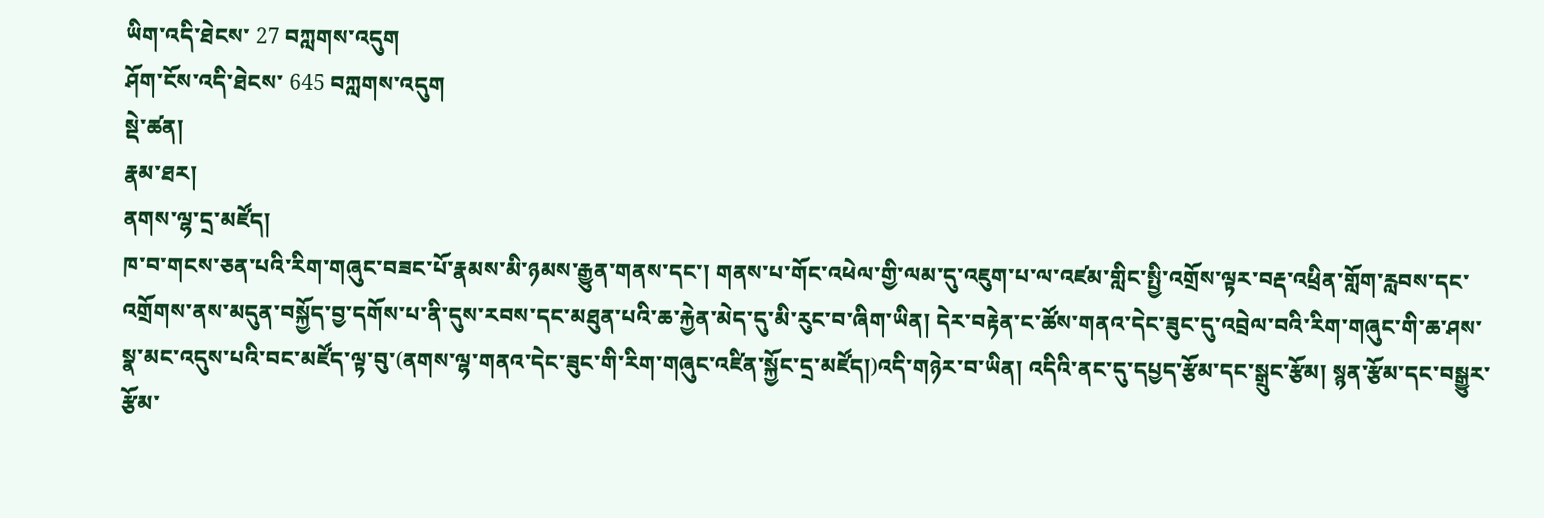ཡིག་འདི་ཐེངས་ 27 བཀླགས་འདུག
ཤོག་ངོས་འདི་ཐེངས་ 645 བཀླགས་འདུག
སྡེ་ཚན།
རྣམ་ཐར།
ནགས་ལྷ་དྲ་མཛོད།
ཁ་བ་གངས་ཅན་པའི་རིག་གཞུང་བཟང་པོ་རྣམས་མི་ཉམས་རྒྱུན་གནས་དང་། གནས་པ་གོང་འཕེལ་གྱི་ལམ་དུ་འཇུག་པ་ལ་འཛམ་གླིང་སྤྱི་འགྲོས་ལྟར་བརྡ་འཕྲིན་གློག་རླབས་དང་འགྲོགས་ནས་མདུན་བསྐྱོད་བྱ་དགོས་པ་ནི་དུས་རབས་དང་མཐུན་པའི་ཆ་རྐྱེན་མེད་དུ་མི་རུང་བ་ཞིག་ཡིན། དེར་བརྟེན་ང་ཚོས་གནའ་དེང་ཟུང་དུ་འབྲེལ་བའི་རིག་གཞུང་གི་ཆ་ཤས་སྣ་མང་འདུས་པའི་བང་མཛོད་ལྟ་བུ་(ནགས་ལྷ་གནའ་དེང་ཟུང་གི་རིག་གཞུང་འཛིན་སྐྱོང་དྲ་མཛོད།)འདི་གཉེར་བ་ཡིན། འདིའི་ནང་དུ་དཔྱད་རྩོམ་དང་སྒྲུང་རྩོམ། སྙན་རྩོམ་དང་བསྒྱུར་རྩོམ་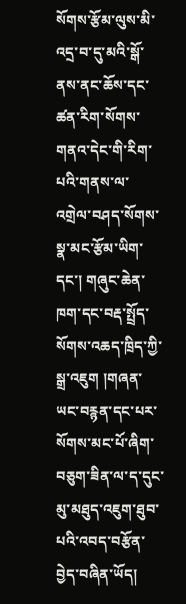སོགས་རྩོམ་ལུས་མི་འདྲ་བ་དུ་མའི་སྒོ་ནས་ནང་ཆོས་དང་ཚན་རིག་སོགས་གནའ་དེང་གི་རིག་པའི་གནས་ལ་འགྲེལ་བཤད་སོགས་སྣ་མང་རྩོམ་ཡིག་དང་། གཞུང་ཆེན་ཁག་དང་བརྡ་སྤྲོད་སོགས་འཆད་ཁྲིད་ཀྱི་སྒྲ་འཇུག །གཞན་ཡང་བརྙན་དང་པར་སོགས་མང་པོ་ཞིག་བཅུག་ཟིན་ལ་ད་དུང་མུ་མཐུད་འཇུག་ཐུབ་པའི་འབད་བརྩོན་བྱེད་བཞིན་ཡོད།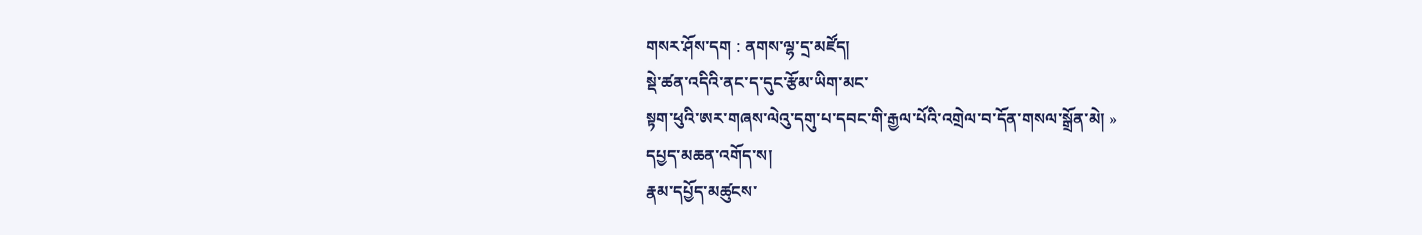གསར་ཤོས་དག : ནགས་ལྷ་དྲ་མཛོད།
སྡེ་ཚན་འདིའི་ནང་ད་དུང་རྩོམ་ཡིག་མང་
སྟག་ཕུའི་ཨར་གཞས་ལེའུ་དགུ་པ་དབང་གི་རྒྱལ་པོའི་འགྲེལ་བ་དོན་གསལ་སྒྲོན་མེ། »
དཔྱད་མཆན་འགོད་ས།
རྣམ་དཔྱོད་མཚུངས་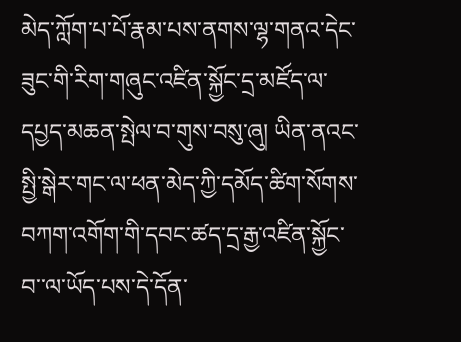མེད་ཀློག་པ་པོ་རྣམ་པས་ནགས་ལྷ་གནའ་དེང་ཟུང་གི་རིག་གཞུང་འཛིན་སྐྱོང་དྲ་མཛོད་ལ་དཔྱད་མཆན་སྤེལ་བ་གུས་བསུ་ཞུ། ཡིན་ནའང་སྤྱི་སྒེར་གང་ལ་ཕན་མེད་ཀྱི་དམོད་ཚིག་སོགས་བཀག་འགོག་གི་དབང་ཚད་དྲ་རྒྱ་འཛིན་སྐྱོང་བ་་ལ་ཡོད་པས་དེ་དོན་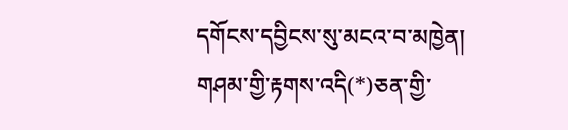དགོངས་དབྱིངས་སུ་མངའ་བ་མཁྱེན།
གཤམ་གྱི་རྟགས་འདི(*)ཅན་གྱི་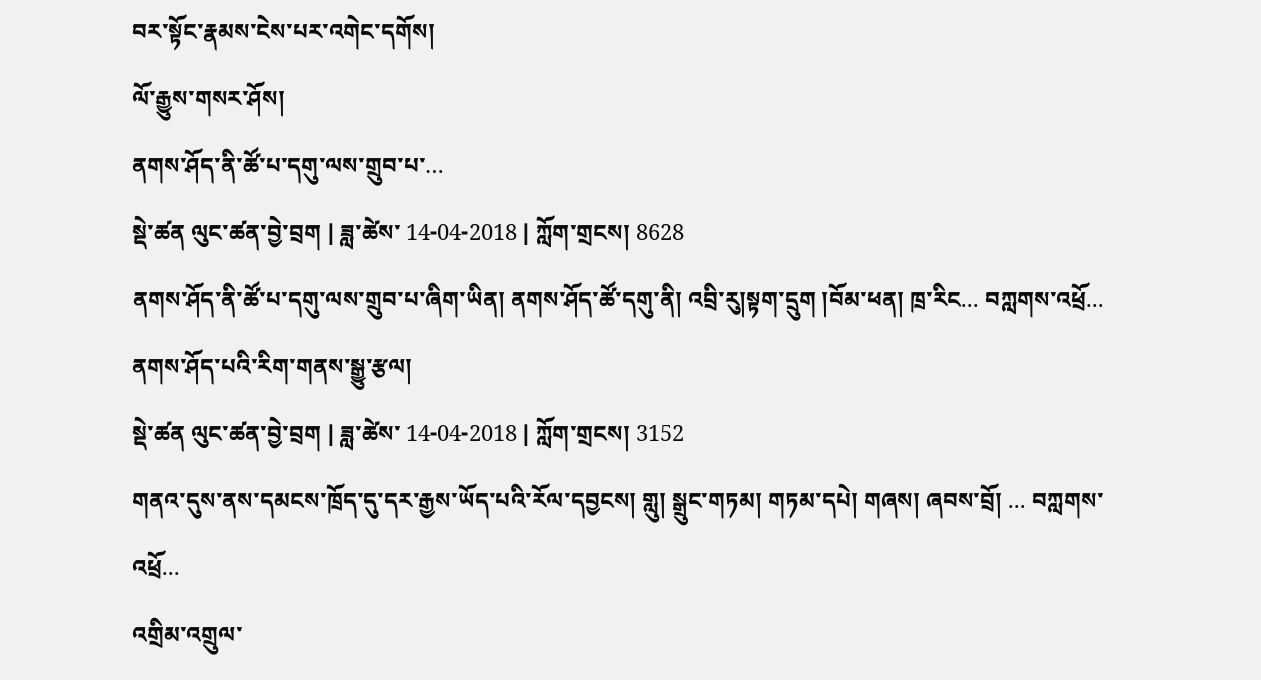བར་སྟོང་རྣམས་ངེས་པར་འགེང་དགོས།
ལོ་རྒྱུས་གསར་ཤོས།
ནགས་ཤོད་ནི་ཚོ་པ་དགུ་ལས་གྲུབ་པ་…
སྡེ་ཚན ལུང་ཚན་བྱེ་བྲག | ཟླ་ཚེས་ 14-04-2018 | ཀློག་གྲངས། 8628
ནགས་ཤོད་ནི་ཚོ་པ་དགུ་ལས་གྲུབ་པ་ཞིག་ཡིན། ནགས་ཤོད་ཚོ་དགུ་ནི། འབྲི་རུ།སྟག་དྲུག །བོམ་ཕན། ཁྲ་རིང... བཀླགས་འཕྲོ...
ནགས་ཤོད་པའི་རིག་གནས་སྒྱུ་རྩལ།
སྡེ་ཚན ལུང་ཚན་བྱེ་བྲག | ཟླ་ཚེས་ 14-04-2018 | ཀློག་གྲངས། 3152
གནའ་དུས་ནས་དམངས་ཁྲོད་དུ་དར་རྒྱས་ཡོད་པའི་རོལ་དབྱངས། གླུ། སྒྲུང་གཏམ། གཏམ་དཔེ། གཞས། ཞབས་བྲོ། ... བཀླགས་འཕྲོ...
འགྲིམ་འགྲུལ་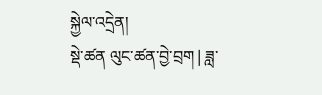སྐྱེལ་འདྲེན།
སྡེ་ཚན ལུང་ཚན་བྱེ་བྲག | ཟླ་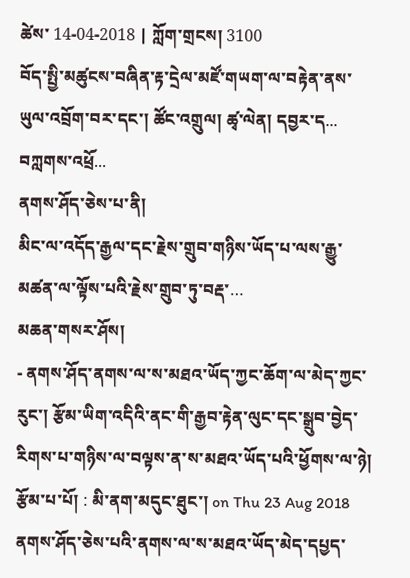ཚེས་ 14-04-2018 | ཀློག་གྲངས། 3100
བོད་སྤྱི་མཚུངས་བཞིན་རྟ་དྲེལ་མཛོ་གཡག་ལ་བརྟེན་ནས་ཡུལ་འབྲོག་བར་དང་། ཚོང་འགྲུལ། ཚྭ་ལེན། དབྱར་ད... བཀླགས་འཕྲོ...
ནགས་ཤོད་ཅེས་པ་ནི།
མིང་ལ་འདོད་རྒྱལ་དང་རྗེས་གྲུབ་གཉིས་ཡོད་པ་ལས་རྒྱུ་མཚན་ལ་ལྟོས་པའི་རྗེས་གྲུབ་ཏུ་བརྡ་…
མཆན་གསར་ཤོས།
- ནགས་ཤོད་ནགས་ལ་ས་མཐའ་ཡོད་ཀྱང་ཆོག་ལ་མེད་ཀྱང་རུང་། རྩོམ་ཡིག་འདིའི་ནང་གི་རྒྱབ་རྟེན་ལུང་དང་སྒྲུབ་བྱེད་རིགས་པ་གཉིས་ལ་བལྟས་ན་ས་མཐའ་ཡོད་པའི་ཕྱོགས་ལ་ཉེ། རྩོམ་པ་པོ། : མི་ནག་མདུང་ཐུང་། on Thu 23 Aug 2018 ནགས་ཤོད་ཅེས་པའི་ནགས་ལ་ས་མཐའ་ཡོད་མེད་དཔྱད་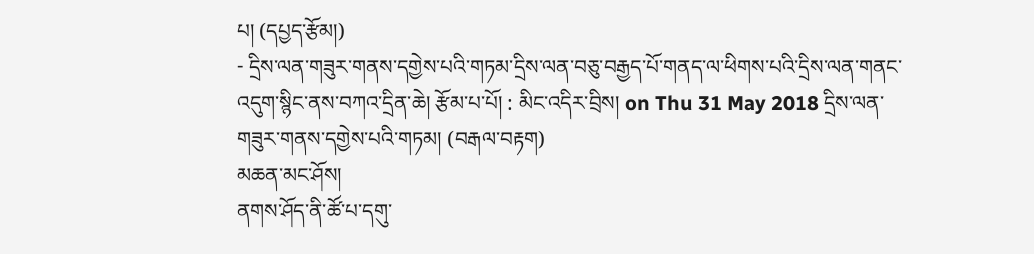པ། (དཔྱད་རྩོམ།)
- དྲིས་ལན་གཟུར་གནས་དགྱེས་པའི་གཏམ་དྲིས་ལན་བཅུ་བརྒྱད་པོ་གནད་ལ་ཕིགས་པའི་དྲིས་ལན་གནང་འདུག་སྙིང་ནས་བཀའ་དྲིན་ཆེ། རྩོམ་པ་པོ། : མིང་འདིར་བྲིས། on Thu 31 May 2018 དྲིས་ལན་གཟུར་གནས་དགྱེས་པའི་གཏམ། (བརྒལ་བརྟག)
མཆན་མང་ཤོས།
ནགས་ཤོད་ནི་ཚོ་པ་དགུ་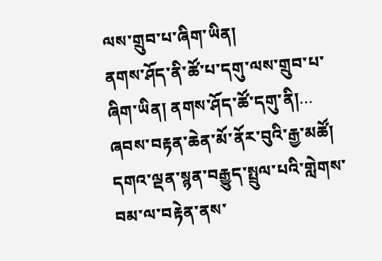ལས་གྲུབ་པ་ཞིག་ཡིན།
ནགས་ཤོད་ནི་ཚོ་པ་དགུ་ལས་གྲུབ་པ་ཞིག་ཡིན། ནགས་ཤོད་ཚོ་དགུ་ནི།…
ཞབས་བརྟན་ཆེན་མོ་ནོར་བུའི་རྒྱ་མཚོ།
དགའ་ལྡན་སྙན་བརྒྱུད་སྤྲུལ་པའི་གླེགས་བམ་ལ་བརྟེན་ནས་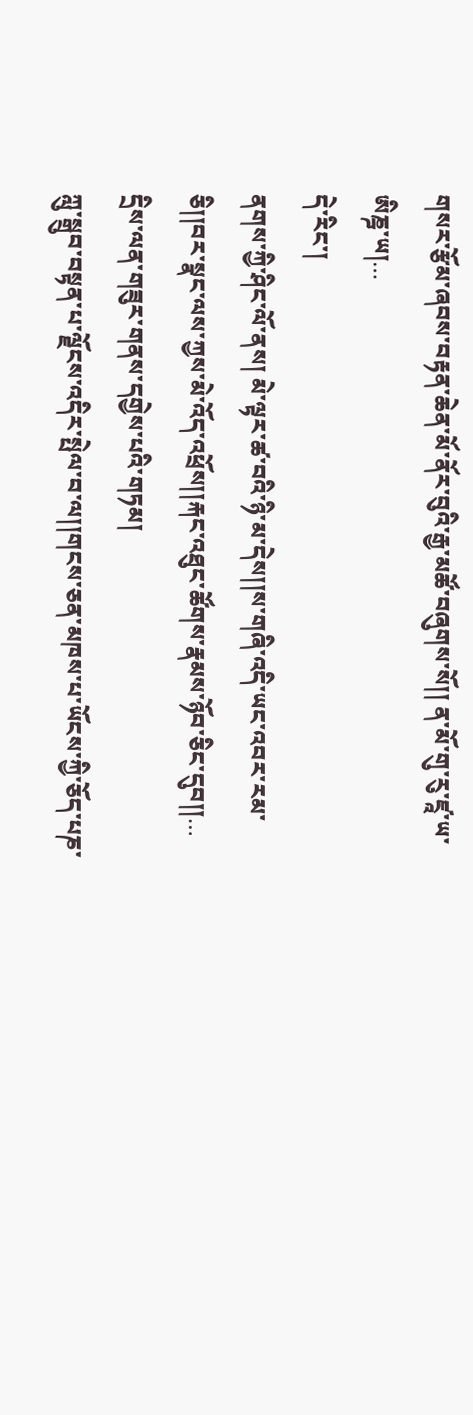གསར་རྩོམ་ཞབས་བརྟན་ཆེན་མོ་ནོར་བུའི་རྒྱ་མཚོ་བཞུགས་སོ།། ན་མོ་གུ་རུ་ཛཱ་ཡ་ཨིཎྜ་ཡ།…
དེ་རིང་།
ནགས་ཀྱི་ཤིང་ལོ་ནས། མེ་ལྟར་ཚ་བའི་ཉི་མ་དེས།།ས་གཞི་འདི་ཡང་འབར་རམ་ཅི།།བར་སྣང་ལས་ཀྱས་མེ་འོད་འཕྲོས།།རྐང་འཐུང་ཚོགས་རྣམས་ཉོབ་ཅིང་དུབ།།…
དྲིས་ལན་གཟུར་གནས་དགྱེས་པའི་གཏམ།
ཀླུ་སྒྲུབ་བསྟན་པ་ལྗོངས་འདིར་སྤེལ་བ་ལ།།གངས་ཅན་མཁས་པ་ཡོངས་ཀྱི་ཅོད་པཎ་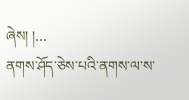ཞེས། །…
ནགས་ཤོད་ཅེས་པའི་ནགས་ལ་ས་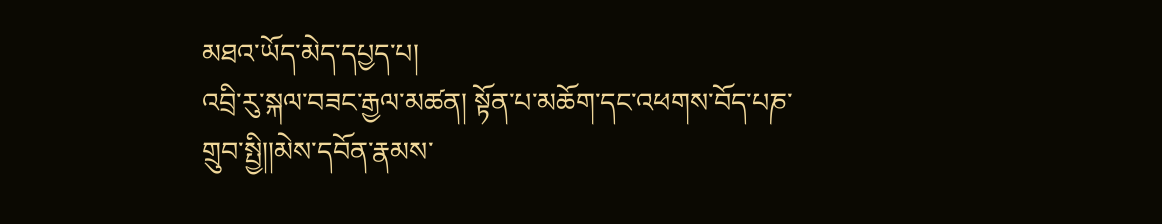མཐའ་ཡོད་མེད་དཔྱད་པ།
འབྲི་རུ་སྐལ་བཟང་རྒྱལ་མཚན། སྟོན་པ་མཆོག་དང་འཕགས་བོད་པཎ་གྲུབ་སྤྱི།།མེས་དབོན་རྣམས་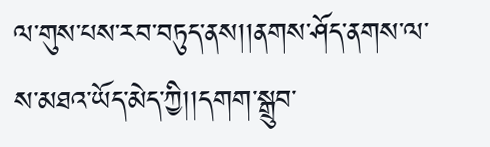ལ་གུས་པས་རབ་བཏུད་ནས།།ནགས་ཤོད་ནགས་ལ་ས་མཐའ་ཡོད་མེད་ཀྱི།།དགག་སྒྲུབ་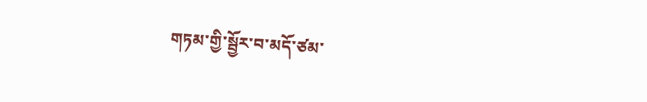གཏམ་གྱི་སྦྱོར་བ་མདོ་ཙམ་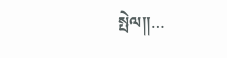སྤེལ།།…